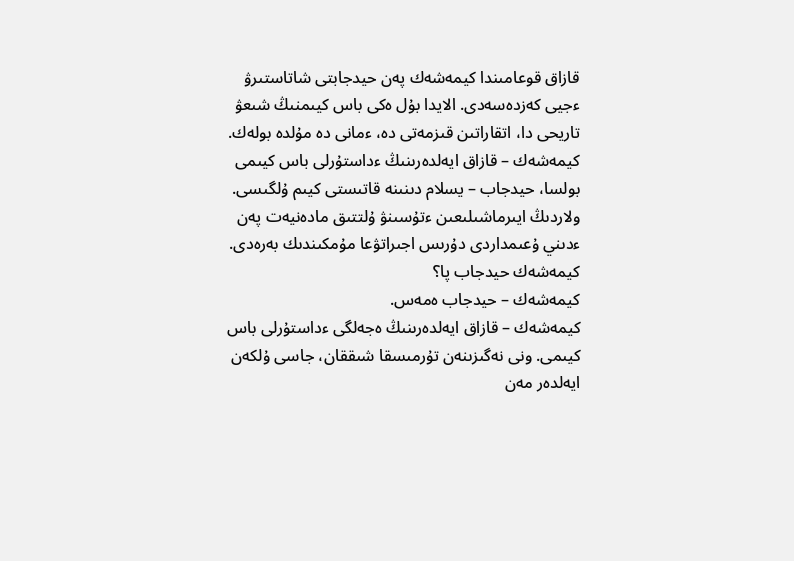قازاق قوعامىندا كيمەشەك پەن حيدجابتى شاتاستىرۋ ءجيى كەزدەسەدى. الايدا بۇل ەكى باس كيىمنىڭ شىعۋ تاريحى دا، اتقاراتىن قىزمەتى دە، ءمانى دە مۇلدە بولەك. كيمەشەك – قازاق ايەلدەرىنىڭ ءداستۇرلى باس كيىمى بولسا، حيدجاب – يسلام دىنىنە قاتىستى كيىم ۇلگىسى. ولاردىڭ ايىرماشىلىعىن ءتۇسىنۋ ۇلتتىق مادەنيەت پەن ءدىني ۇعىمداردى دۇرىس اجىراتۋعا مۇمكىندىك بەرەدى.
كيمەشەك حيدجاب پا؟
كيمەشەك – حيدجاب ەمەس.
كيمەشەك – قازاق ايەلدەرىنىڭ ەجەلگى ءداستۇرلى باس كيىمى. ونى نەگىزىنەن تۇرمىسقا شىققان، جاسى ۇلكەن ايەلدەر مەن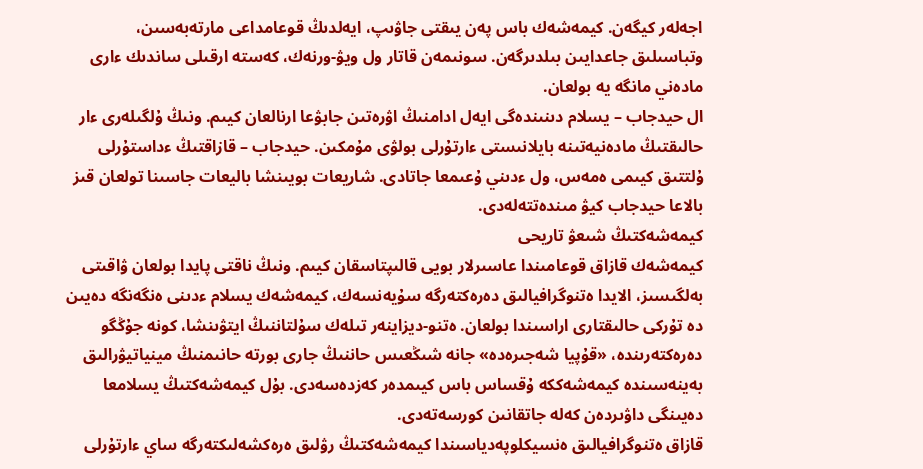اجەلەر كيگەن. كيمەشەك باس پەن يىقتى جاۋىپ، ايەلدىڭ قوعامداعى مارتەبەسىن، وتباسىلىق جاعدايىن بىلدىرگەن. سونىمەن قاتار ول ويۋ-ورنەك، كەستە ارقىلى ساندىك ءارى مادەني مانگە يە بولعان.
ال حيدجاب – يسلام دىنىندەگى ايەل ادامنىڭ اۋرەتىن جابۋعا ارنالعان كيىم. ونىڭ ۇلگىلەرى ءار حالىقتىڭ مادەنيەتىنە بايلانىستى ءارتۇرلى بولۋى مۇمكىن. حيدجاب – قازاقتىڭ ءداستۇرلى ۇلتتىق كيىمى ەمەس، ول ءدىني ۇعىمعا جاتادى. شاريعات بويىنشا باليعات جاسىنا تولعان قىز بالاعا حيدجاب كيۋ مىندەتتەلەدى.
كيمەشەكتىڭ شىعۋ تاريحى
كيمەشەك قازاق قوعامىندا عاسىرلار بويى قالىپتاسقان كيىم. ونىڭ ناقتى پايدا بولعان ۋاقىتى بەلگىسىز، الايدا ەتنوگرافيالىق دەرەكتەرگە سۇيەنسەك، كيمەشەك يسلام ءدىنى ەنگەنگە دەيىن دە تۇركى حالىقتارى اراسىندا بولعان. ەتنو-ديزاينەر تىلەك سۇلتاننىڭ ايتۋىنشا، كونە جۇڭگو دەرەكتەرىندە، «قۇپيا شەجىرەدە» جانە شىڭعىس حاننىڭ جارى بورتە حانىمنىڭ مينياتيۋرالىق بەينەسىندە كيمەشەككە ۇقساس باس كيىمدەر كەزدەسەدى. بۇل كيمەشەكتىڭ يسلامعا دەيىنگى داۋىردەن كەلە جاتقانىن كورسەتەدى.
قازاق ەتنوگرافيالىق ەنسيكلوپەدياسىندا كيمەشەكتىڭ رۋلىق ەرەكشەلىكتەرگە ساي ءارتۇرلى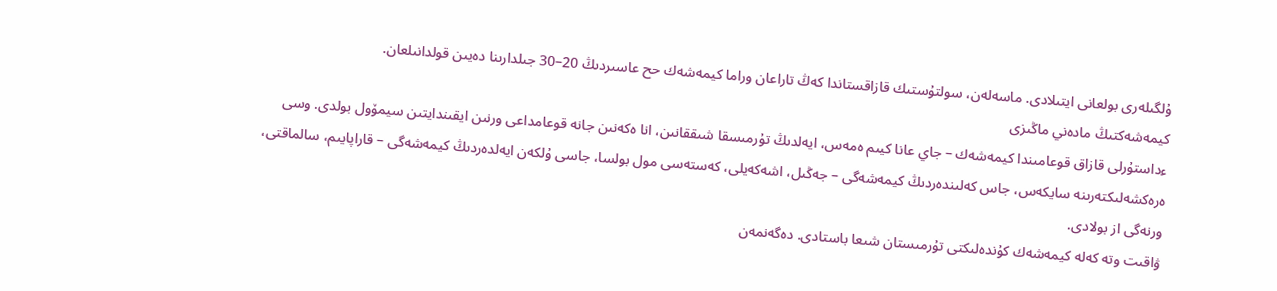ۇلگىلەرى بولعانى ايتىلادى. ماسەلەن، سولتۇستىك قازاقستاندا كەڭ تاراعان وراما كيمەشەك حح عاسىردىڭ 20–30 جىلدارىنا دەيىن قولدانىلعان.
كيمەشەكتىڭ مادەني ماڭىزى
ءداستۇرلى قازاق قوعامىندا كيمەشەك – جاي عانا كيىم ەمەس، ايەلدىڭ تۇرمىسقا شىققانىن، انا ەكەنىن جانە قوعامداعى ورنىن ايقىندايتىن سيمۆول بولدى. وسى ەرەكشەلىكتەرىنە سايكەس، جاس كەلىندەردىڭ كيمەشەگى – جەڭىل، اشەكەيلى، كەستەسى مول بولسا، جاسى ۇلكەن ايەلدەردىڭ كيمەشەگى – قاراپايىم، سالماقتى، ورنەگى از بولادى.
ۋاقىت وتە كەلە كيمەشەك كۇندەلىكتى تۇرمىستان شىعا باستادى. دەگەنمەن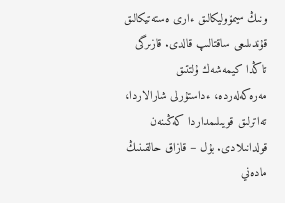ونىڭ سيمۆوليكالىق ءارى ەستەتيكالىق قۇندىلىعى ساقتالىپ قالدى. قازىرگى تاڭدا كيمەشەك ۇلتتىق مەرەكەلەردە، ءداستۇرلى شارالاردا، تەاترلىق قويىلىمداردا كەڭىنەن قولدانىلادى. بۇل – قازاق حالقىنىڭ مادەني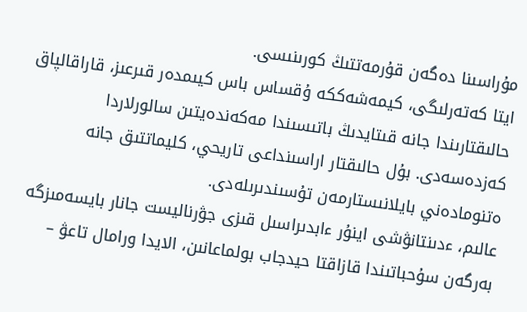مۇراسىنا دەگەن قۇرمەتتىڭ كورىنىسى.
ايتا كەتەرلىگى، كيمەشەككە ۇقساس باس كيىمدەر قىرعىز، قاراقالپاق حالىقتارىندا جانە قىتايدىڭ باتىسىندا مەكەندەيتىن سالورلاردا كەزدەسەدى. بۇل حالىقتار اراسىنداعى تاريحي، كليماتتىق جانە ەتنومادەني بايلانىستارمەن تۇسىندىرىلەدى.
عالىم، ءدىنتانۋشى اينۇر ءابدىراسىل قىزى جۋرناليست جانار بايسەمىزگە بەرگەن سۇحباتىندا قازاقتا حيدجاب بولماعانىن، الايدا ورامال تاعۋ –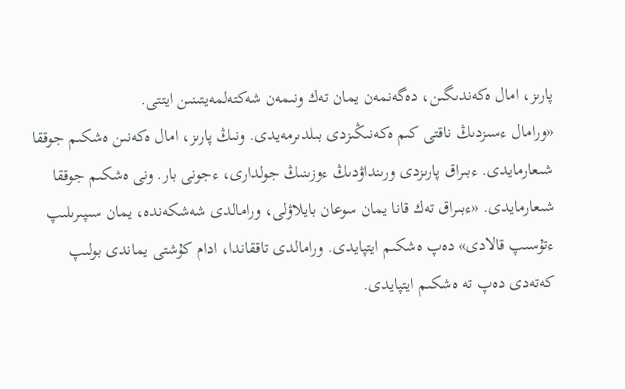پارىز، امال ەكەندىگىن، دەگەنمەن يمان تەك ونىمەن شەكتەلمەيتىنىن ايتتى.
«ورامال ءسىزدىڭ ناقتى كىم ەكەنىڭىزدى بىلدىرمەيدى. ونىڭ پارىز، امال ەكەنىن ەشكىم جوققا شىعارمايدى. ءبىراق پارىزدى ورىنداۋدىڭ ءوزىنىڭ جولدارى، ءجونى بار. ونى ەشكىم جوققا شىعارمايدى. «ءبىراق تەك قانا يمان سوعان بايلاۋلى، ورامالدى شەشكەندە، يمان سىپىرىلىپ ءتۇسىپ قالادى» دەپ ەشكىم ايتپايدى. ورامالدى تاققاندا، ادام كۇشتى يماندى بولىپ كەتەدى دەپ تە ەشكىم ايتپايدى.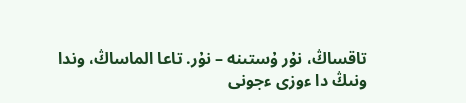تاقساڭ، نۇر ۇستىنە – نۇر. تاعا الماساڭ، وندا ونىڭ دا ءوزى ءجونى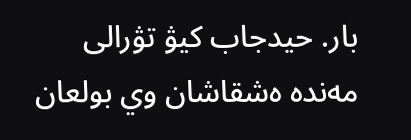بار. حيدجاب كيۋ تۋرالى مەندە ەشقاشان وي بولعان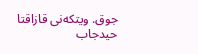جوق. ويتكەنى قازاقتا حيدجاب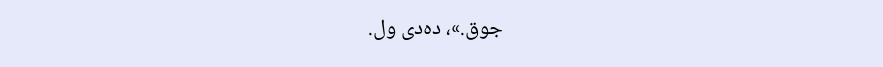جوق.»، دەدى ول.